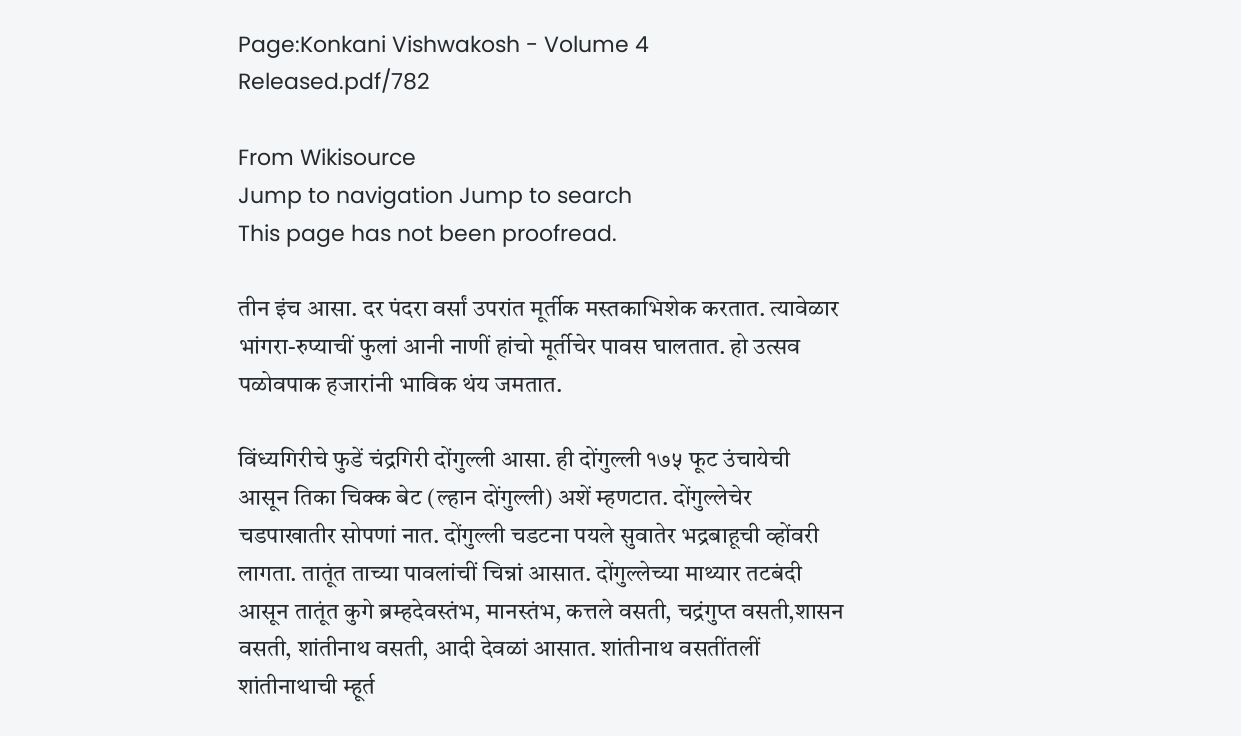Page:Konkani Vishwakosh - Volume 4 Released.pdf/782

From Wikisource
Jump to navigation Jump to search
This page has not been proofread.

तीन इंच आसा. दर पंदरा वर्सां उपरांत मूर्तीक मस्तकाभिशेक करतात. त्यावेळार भांगरा-रुप्याचीं फुलां आनी नाणीं हांचो मूर्तीचेर पावस घालतात. हो उत्सव पळोवपाक हजारांनी भाविक थंय जमतात.

विंध्यगिरीचे फुडें चंद्रगिरी दोंगुल्ली आसा. ही दोंगुल्ली १७५ फूट उंचायेची आसून तिका चिक्क बेट ‍‍(ल्हान दोंगुल्ली) अशें म्हणटात. दोंगुल्लेचेर चडपाखातीर सोपणां नात. दोंगुल्ली चडटना पयले सुवातेर भद्रबाहूची व्होंवरी लागता. तातूंत ताच्या पावलांचीं चिन्नां आसात. दोंगुल्लेच्या माथ्यार तटबंदी आसून तातूंत कुगे ब्रम्हदेवस्तंभ, मानस्तंभ, कत्तले वसती, चद्रंगुप्त वसती,शासन वसती, शांतीनाथ वसती, आदी देवळां आसात. शांतीनाथ वसतींतलीं शांतीनाथाची म्हूर्त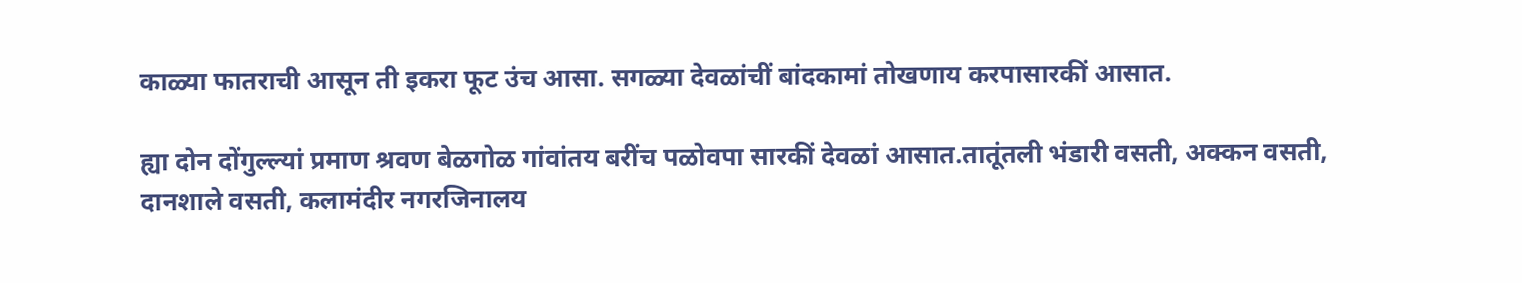काळ्या फातराची आसून ती इकरा फूट उंच आसा. सगळ्या देवळांचीं बांदकामां तोखणाय करपासारकीं आसात.

ह्या दोन दोंगुल्ल्यां प्रमाण श्रवण बेळगोळ गांवांतय बरींच पळोवपा सारकीं देवळां आसात.तातूंतली भंडारी वसती, अक्कन वसती, दानशाले वसती, कलामंदीर नगरजिनालय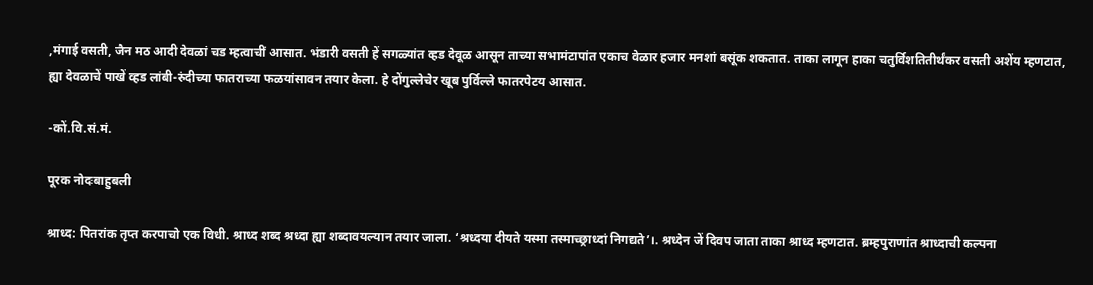,मंगाई वसती, जैन मठ आदी देवळां चड म्हत्वाचीं आसात. भंडारी वसती हें सगळ्यांत व्हड देवूळ आसून ताच्या सभामंटापांत एकाच वेळार हजार मनशां बसूंक शकतात. ताका लागून हाका चतुर्विशतितीर्थंकर वसती अशेंय म्हणटात, ह्या देवळाचें पाखें व्हड लांबी-रुंदीच्या फातराच्या फळयांसावन तयार केला. हे दोंगुल्लेचेर खूब पुर्विल्ले फातरपेटय आसात.

-कों.वि.सं.मं.

पूरक नोदःबाहुबली

श्राध्द: पितरांक तृप्त करपाचो एक विधी. श्राध्द शब्द श्रध्दा ह्या शब्दावयल्यान तयार जाला. ‘श्रध्दया दीयते यस्मा तस्माच्छ्राध्दां निगद्यते’।. श्रध्देन जें दिवप जाता ताका श्राध्द म्हणटात. ब्रम्हपुराणांत श्राध्दाची कल्पना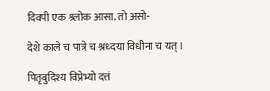दिवपी एक श्र्लोक आसा. तो असो-

देशे काले च पात्रे च श्रध्दया विधीना च यत्।

पितृबुदिश्य विप्रेभ्यो दत्तं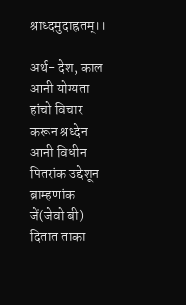श्राध्दमुदाह्रतम्।।

अर्थ- देश, काल आनी योग्यता हांचो विचार करून श्रध्देन आनी विधीन पितरांक उद्देशून ब्राम्हणांक जें(जेवो बी) दितात ताका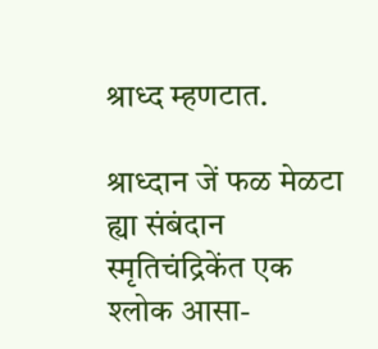श्राध्द म्हणटात.

श्राध्दान जें फळ मेळटा ह्या संबंदान स्मृतिचंद्रिकेंत एक श्लोक आसा-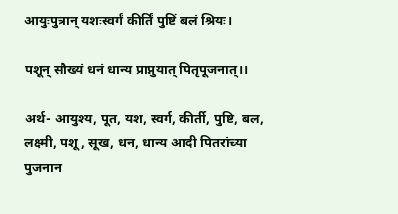आयुःपुत्रान् यशःस्वर्गं कीर्तिं पुष्टिं बलं श्रियः।

पशून् सौख्यं धनं धान्य प्राप्नुयात् पितृपूजनात्।।

अर्थ- आयुश्य, पूत, यश, स्वर्ग, कीर्ती, पुष्टि, बल, लक्ष्मी, पशू, सूख, धन, धान्य आदी पितरांच्या पुजनान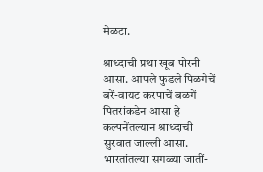मेळटा.

श्राध्दाची प्रथा खूब पोरनी आसा. आपले फुडले पिळगेचें बरें-वायट करपाचें बळगें पितरांकडेन आसा हे कल्पनेंतल्यान श्राध्दाची सुरवात जाल्ली आसा. भारतांतल्या सगळ्या जातीं-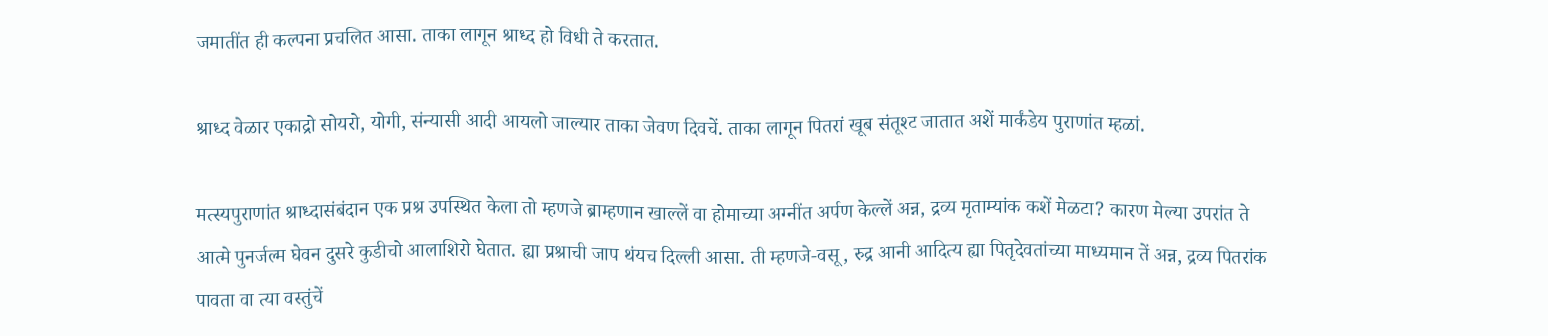जमातींत ही कल्पना प्रचलित आसा. ताका लागून श्राध्द हो विधी ते करतात.

श्राध्द वेळार एकाद्रो सोयरो, योगी, संन्यासी आदी आयलो जाल्यार ताका जेवण दिवचें. ताका लागून पितरां खूब संतूश्ट जातात अशें मार्कंडेय पुराणांत म्हळां.

मत्स्यपुराणांत श्राध्दासंबंदान एक प्रश्र उपस्थित केला तो म्हणजे ब्राम्हणान खाल्लें वा होमाच्या अग्नींत अर्पण केल्लें अन्न, द्रव्य मृताम्यांक कशें मेळटा? कारण मेल्या उपरांत ते आत्मे पुनर्जल्म घेवन दुसरे कुडीचो आलाशिरो घेतात. ह्या प्रश्राची जाप थंयच दिल्ली आसा. ती म्हणजे-वसू, रुद्र आनी आदित्य ह्या पितृदेवतांच्या माध्यमान तें अन्न, द्रव्य पितरांक पावता वा त्या वस्तुंचें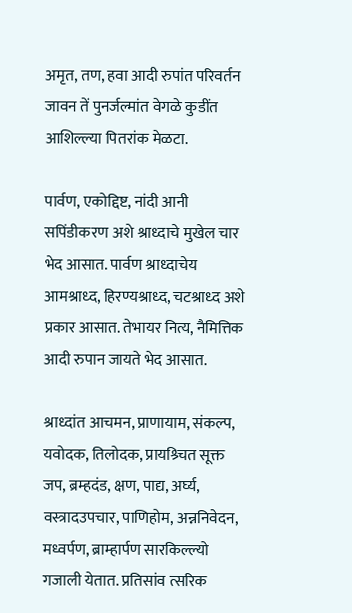अमृत, तण, हवा आदी रुपांत परिवर्तन जावन तें पुनर्जल्मांत वेगळे कुडींत आशिल्ल्या पितरांक मेळटा.

पार्वण, एकोद्दिष्ट, नांदी आनी सपिंडीकरण अशे श्राध्दाचे मुखेल चार भेद आसात. पार्वण श्राध्दाचेय आमश्राध्द, हिरण्यश्राध्द, चटश्राध्द अशे प्रकार आसात. तेभायर नित्य, नैमित्तिक आदी रुपान जायते भेद आसात.

श्राध्दांत आचमन, प्राणायाम, संकल्प, यवोदक, तिलोदक, प्रायश्र्चित सूक्त जप, ब्रम्हदंड, क्षण, पाद्य, अर्घ्य, वस्त्रादउपचार, पाणिहोम, अन्ननिवेदन, मध्वर्पण, ब्राम्हार्पण सारकिल्ल्यो गजाली येतात. प्रतिसांव त्सरिक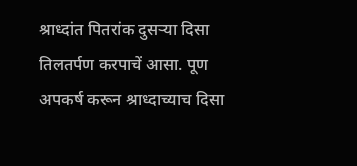श्राध्दांत पितरांक दुसऱ्या दिसा तिलतर्पण करपाचें आसा. पूण अपकर्ष करून श्राध्दाच्याच दिसा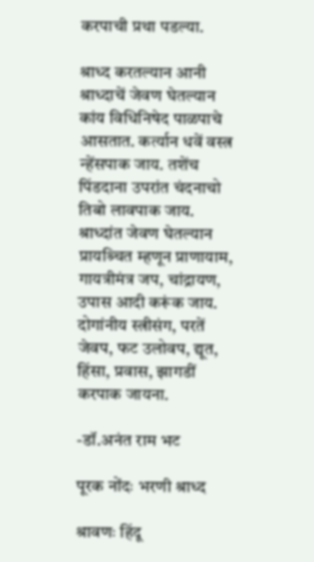करपाची प्रथा पडल्या.

श्राध्द करतल्यान आनी श्राध्दाचें जेवण घेतल्यान कांय विधिनिषेद पाळपाचे आसतात. कर्त्यान धवें वस्त्र न्हेंसपाक जाय. तशेंच पिंडदाना उपरांत चंदनाचो तिबो लावपाक जाय. श्राध्दांत जेवण घेतल्यान प्रायश्र्चित म्हणून प्राणायाम, गायत्रीमंत्र जप, चांद्रायण, उपास आदी करूंक जाय. दोगांनीय स्त्रीसंग, परतें जेवप, फट उलोवप, द्यूत, हिंसा, प्रवास, झागडीं करपाक जायना.

-डॉ.अनंत राम भट

पूरक नोंदः भरणी श्राध्द

श्रावणः हिंदू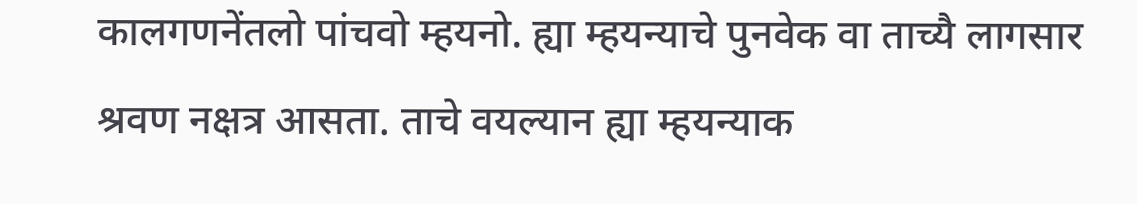कालगणनेंतलो पांचवो म्हयनो. ह्या म्हयन्याचे पुनवेक वा ताच्यै लागसार श्रवण नक्षत्र आसता. ताचे वयल्यान ह्या म्हयन्याक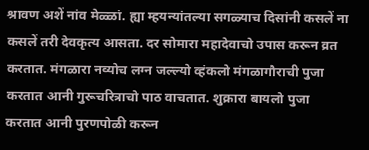श्रावण अशें नांव मेळ्ळां. ह्या म्हयन्यांतल्या सगळ्याच दिसांनी कसलें ना कसलें तरी देवकृत्य आसता. दर सोमारा महादेवाचो उपास करून व्रत करतात. मंगळारा नव्योच लग्न जल्ल्यो व्हंकलो मंगळागौराची पुजा करतात आनी गुरूचरित्राचो पाठ वाचतात. शुक्रारा बायलो पुजा करतात आनी पुरणपोळी करून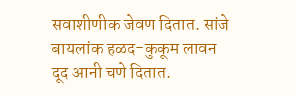सवाशीणीक जेवण दितात. सांजे बायलांक हळद-कुकूम लावन दूद आनी चणे दितात.